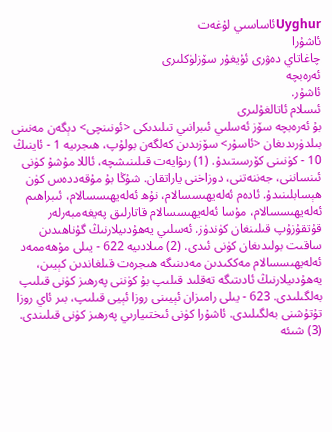Uyghurئاساسىي لۇغەت
ئاشۇرا
چاغاتاي دەۋرى ئۇيغۇر سۆزلۈكلىرى
ئەرەبچە
ئاشۇر.
ئىسلام ئاتالغۇلىرى
بۇ ئەرەبچە سۆز ئەسلىي ئىبرانىي تىلىدىكى <ئونىنچى> دېگەن مەنىنى بىلدۈرىدىغان <ئاسۇر> سۆزىدىن كەلگەن بولۇپ، ھىجرىيە 1 - ئاينىڭ 10 - كۈنىنى كۆرسىتىدۇ. (1) رىۋايەت قىلىنىشچە، ئاللا مۇشۇ كۈنى ئىنساننى، جەننەتنى، دوزاخنى ياراتقان. شۇڭا بۇ مۇقەددەس كۈن ھېسابلىنىدۇ. ئادەم ئەلەيھىسسالام، نۇھ ئەلەيھىسسالام، ئىبراھىم ئەلەيھىسسالام، مۇسا ئەلەيھىسسالام قاتارلىق پەيغەمبەرلەر قۇتقۇزۇپ قىلىنغان كۈندۈز. ئەسلىي يەھۇدىيلارنىڭ گۇناھىدىن ساقىت بولىدىغان كۈنى ئىدى. (2) مىلادىيە 622 - يىلى مۇھەممەد ئەلەيھىسسالام مەككىدىن مەدىنىگە ھىجرەت قىلغاندىن كېيىن، يەھۇدىيلارنىڭ ئادىتىگە تەقلىد قىلىپ بۇ كۈننى پەرھىز كۈنى قىلىپ بەلگىلىدى. 623 - يىلى رامىزان ئېيىنى روزا ئېيى قىلىپ، بىر ئاي روزا تۇتۇشنى بەلگىلىدى. ئاشۇرا كۈنى ئىختىيارىي پەرھىز كۈنى قىلىندى. (3) شىئە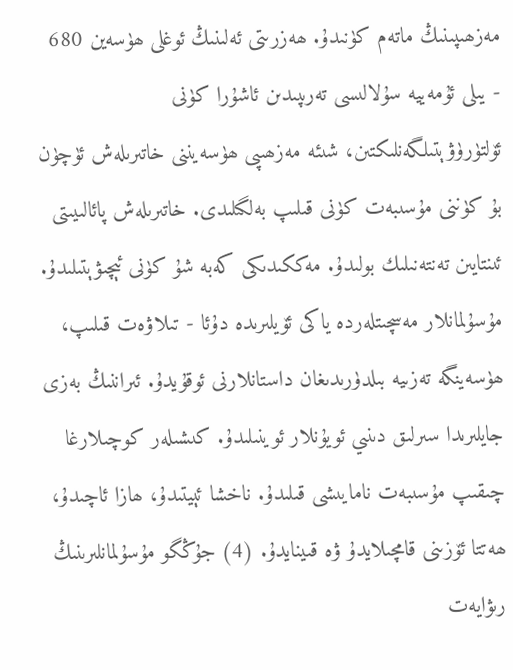مەزھىپىنىڭ ماتەم كۈنىدۇ. ھەزرىتى ئەلىنىڭ ئوغلى ھۈسەين 680 - يىلى ئۇمەييە سۇلالىسى تەرىپىدىن ئاشۇرا كۈنى ئۆلتۈرۈۋېتىلگەنلىكتىن، شىئە مەزھىپى ھۈسەيننى خاتىرىلەش ئۈچۈن بۇ كۈننى مۇسىبەت كۈنى قىلىپ بەلگىلىدى. خاتىرىلەش پائالىيىتى ئىنتايىن تەنتەنىلىك بولىدۇ. مەككىدىكى كەبە شۇ كۈنى ئېچىۋېتىلىدۇ. مۇسۇلمانلار مەسچىتلەردە ياكى ئۆيلىرىدە دۇئا - تىلاۋەت قىلىپ، ھۈسەينگە تەزىيە بىلدۈرىدىغان داستانلارنى ئوقۇيدۇ. ئىراننىڭ بەزى جايلىرىدا سىرلىق دىنىي ئويۇنلار ئوينىلىدۇ. كىشىلەر كوچىلارغا چىقىپ مۇسىبەت نامايىشى قىلىدۇ. ناخشا ئېيتىدۇ، ھازا ئاچىدۇ، ھەتتا ئۆزىنى قامچىلايدۇ ۋە قىينايدۇ. (4) جۇڭگو مۇسۇلمانلىرىنىڭ رىۋايەت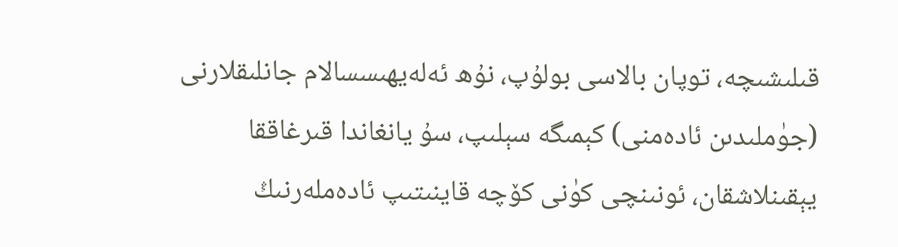قىلىشىچە، توپان بالاسى بولۇپ، نۇھ ئەلەيھىسسالام جانلىقلارنى (جۈملىدىن ئادەمنى) كېمىگە سېلىپ، سۇ يانغاندا قىرغاققا يېقىنلاشقان، ئونىنچى كۈنى كۆچە قاينىتىپ ئادەملەرنىڭ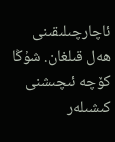ئاچارچىلىقىنى ھەل قىلغان. شۇڭا كۆچە ئىچىشنى كىشىلەر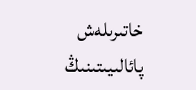خاتىرىلەش پائالىيىتىنىڭ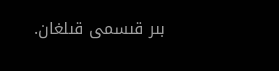بىر قىسمى قىلغان.